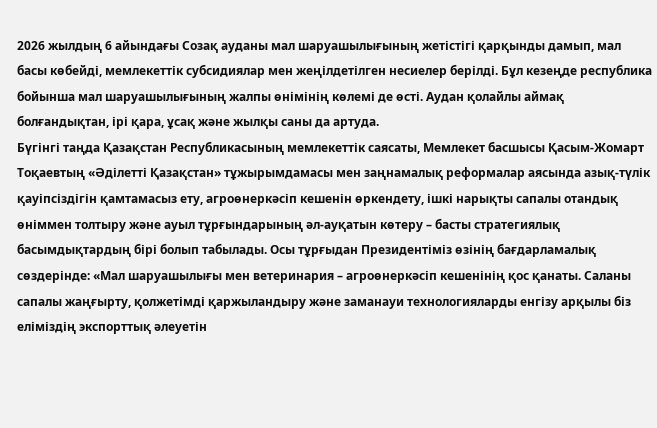2026 жылдың 6 айындағы Созақ ауданы мал шаруашылығының жетістігі қарқынды дамып, мал басы көбейді, мемлекеттік субсидиялар мен жеңілдетілген несиелер берілді. Бұл кезеңде республика бойынша мал шаруашылығының жалпы өнімінің көлемі де өсті. Аудан қолайлы аймақ болғандықтан, ірі қара, ұсақ және жылқы саны да артуда.
Бүгінгі таңда Қазақстан Республикасының мемлекеттік саясаты, Мемлекет басшысы Қасым-Жомарт Тоқаевтың «Әділетті Қазақстан» тұжырымдамасы мен заңнамалық реформалар аясында азық-түлік қауіпсіздігін қамтамасыз ету, агроөнеркәсіп кешенін өркендету, ішкі нарықты сапалы отандық өніммен толтыру және ауыл тұрғындарының әл-ауқатын көтеру – басты стратегиялық басымдықтардың бірі болып табылады. Осы тұрғыдан Президентіміз өзінің бағдарламалық сөздерінде: «Мал шаруашылығы мен ветеринария – агроөнеркәсіп кешенінің қос қанаты. Саланы сапалы жаңғырту, қолжетімді қаржыландыру және заманауи технологияларды енгізу арқылы біз еліміздің экспорттық әлеуетін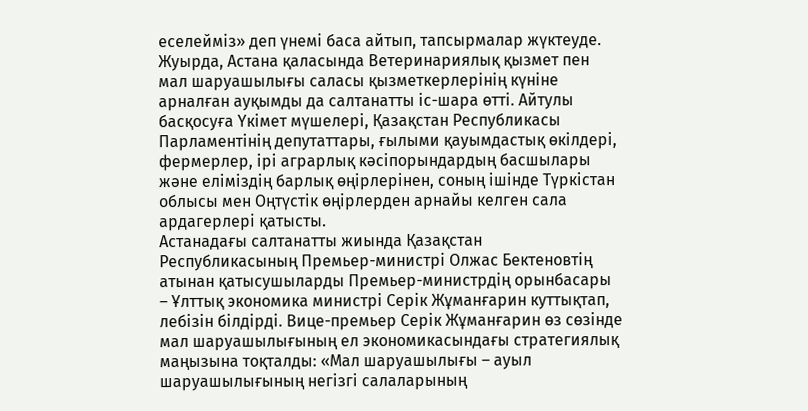еселейміз» деп үнемі баса айтып, тапсырмалар жүктеуде.
Жуырда, Астана қаласында Ветеринариялық қызмет пен мал шаруашылығы саласы қызметкерлерінің күніне арналған ауқымды да салтанатты іс-шара өтті. Айтулы басқосуға Үкімет мүшелері, Қазақстан Республикасы Парламентінің депутаттары, ғылыми қауымдастық өкілдері, фермерлер, ірі аграрлық кәсіпорындардың басшылары және еліміздің барлық өңірлерінен, соның ішінде Түркістан облысы мен Оңтүстік өңірлерден арнайы келген сала ардагерлері қатысты.
Астанадағы салтанатты жиында Қазақстан Республикасының Премьер-министрі Олжас Бектеновтің атынан қатысушыларды Премьер-министрдің орынбасары – Ұлттық экономика министрі Серік Жұманғарин куттықтап, лебізін білдірді. Вице-премьер Серік Жұманғарин өз сөзінде мал шаруашылығының ел экономикасындағы стратегиялық маңызына тоқталды: «Мал шаруашылығы – ауыл шаруашылығының негізгі салаларының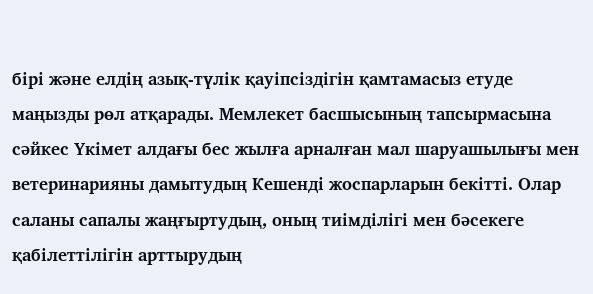бірі және елдің азық-түлік қауіпсіздігін қамтамасыз етуде маңызды рөл атқарады. Мемлекет басшысының тапсырмасына сәйкес Үкімет алдағы бес жылға арналған мал шаруашылығы мен ветеринарияны дамытудың Кешенді жоспарларын бекітті. Олар саланы сапалы жаңғыртудың, оның тиімділігі мен бәсекеге қабілеттілігін арттырудың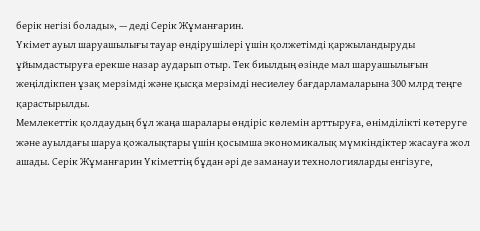берік негізі болады», — деді Серік Жұманғарин.
Үкімет ауыл шаруашылығы тауар өндірушілері үшін қолжетімді қаржыландыруды ұйымдастыруға ерекше назар аударып отыр. Тек биылдың өзінде мал шаруашылығын жеңілдікпен ұзақ мерзімді және қысқа мерзімді несиелеу бағдарламаларына 300 млрд теңге қарастырылды.
Мемлекеттік қолдаудың бұл жаңа шаралары өндіріс көлемін арттыруға, өнімділікті көтеруге және ауылдағы шаруа қожалықтары үшін қосымша экономикалық мүмкіндіктер жасауға жол ашады. Серік Жұманғарин Үкіметтің бұдан әрі де заманауи технологияларды енгізуге,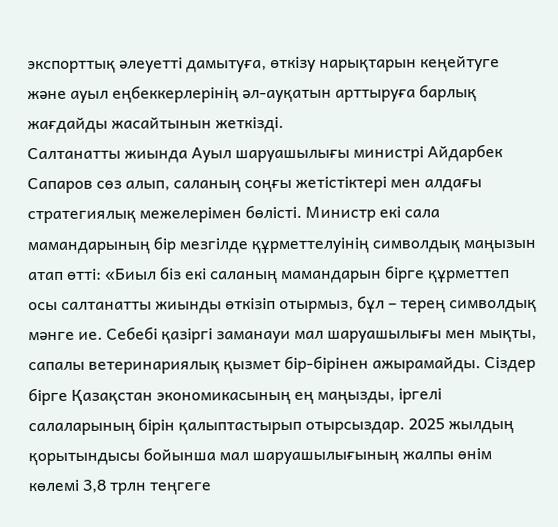экспорттық әлеуетті дамытуға, өткізу нарықтарын кеңейтуге және ауыл еңбеккерлерінің әл-ауқатын арттыруға барлық жағдайды жасайтынын жеткізді.
Салтанатты жиында Ауыл шаруашылығы министрі Айдарбек Сапаров сөз алып, саланың соңғы жетістіктері мен алдағы стратегиялық межелерімен бөлісті. Министр екі сала мамандарының бір мезгілде құрметтелуінің символдық маңызын атап өтті: «Биыл біз екі саланың мамандарын бірге құрметтеп осы салтанатты жиынды өткізіп отырмыз, бұл – терең символдық мәнге ие. Себебі қазіргі заманауи мал шаруашылығы мен мықты, сапалы ветеринариялық қызмет бір-бірінен ажырамайды. Сіздер бірге Қазақстан экономикасының ең маңызды, іргелі салаларының бірін қалыптастырып отырсыздар. 2025 жылдың қорытындысы бойынша мал шаруашылығының жалпы өнім көлемі 3,8 трлн теңгеге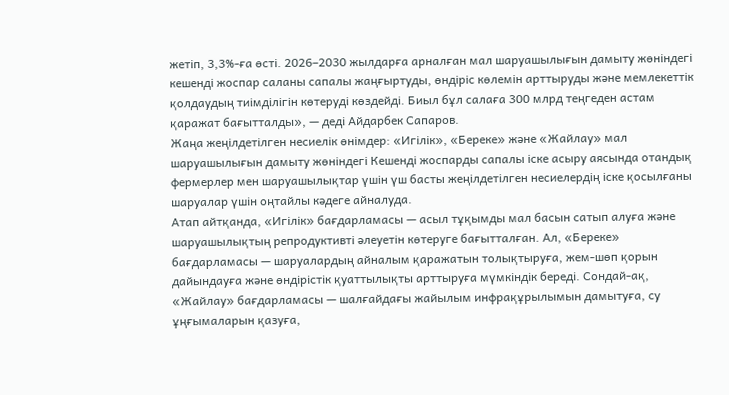жетіп, 3,3%-ға өсті. 2026–2030 жылдарға арналған мал шаруашылығын дамыту жөніндегі кешенді жоспар саланы сапалы жаңғыртуды, өндіріс көлемін арттыруды және мемлекеттік қолдаудың тиімділігін көтеруді көздейді. Биыл бұл салаға 300 млрд теңгеден астам қаражат бағытталды», — деді Айдарбек Сапаров.
Жаңа жеңілдетілген несиелік өнімдер: «Игілік», «Береке» және «Жайлау» мал шаруашылығын дамыту жөніндегі Кешенді жоспарды сапалы іске асыру аясында отандық фермерлер мен шаруашылықтар үшін үш басты жеңілдетілген несиелердің іске қосылғаны шаруалар үшін оңтайлы кәдеге айналуда.
Атап айтқанда, «Игілік» бағдарламасы — асыл тұқымды мал басын сатып алуға және шаруашылықтың репродуктивті әлеуетін көтеруге бағытталған. Ал, «Береке» бағдарламасы — шаруалардың айналым қаражатын толықтыруға, жем-шөп қорын дайындауға және өндірістік қуаттылықты арттыруға мүмкіндік береді. Сондай-ақ, «Жайлау» бағдарламасы — шалғайдағы жайылым инфрақұрылымын дамытуға, су ұңғымаларын қазуға,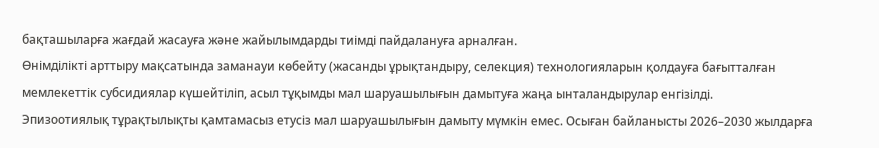бақташыларға жағдай жасауға және жайылымдарды тиімді пайдалануға арналған.
Өнімділікті арттыру мақсатында заманауи көбейту (жасанды ұрықтандыру, селекция) технологияларын қолдауға бағытталған мемлекеттік субсидиялар күшейтіліп, асыл тұқымды мал шаруашылығын дамытуға жаңа ынталандырулар енгізілді.
Эпизоотиялық тұрақтылықты қамтамасыз етусіз мал шаруашылығын дамыту мүмкін емес. Осыған байланысты 2026–2030 жылдарға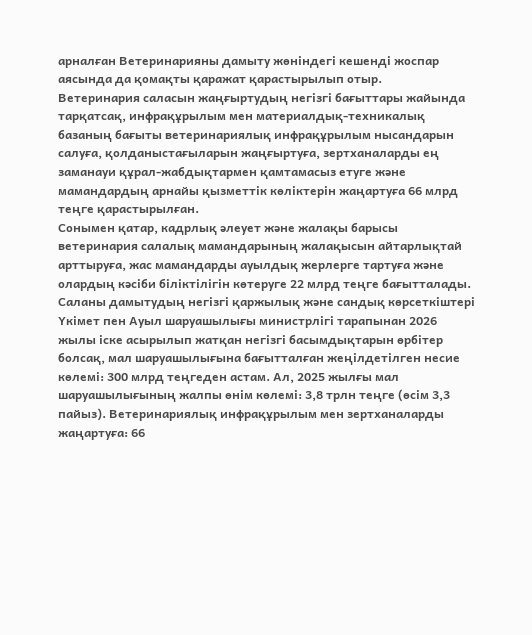арналған Ветеринарияны дамыту жөніндегі кешенді жоспар аясында да қомақты қаражат қарастырылып отыр.
Ветеринария саласын жаңғыртудың негізгі бағыттары жайында тарқатсақ, инфрақұрылым мен материалдық-техникалық базаның бағыты ветеринариялық инфрақұрылым нысандарын салуға, қолданыстағыларын жаңғыртуға, зертханаларды ең заманауи құрал-жабдықтармен қамтамасыз етуге және мамандардың арнайы қызметтік көліктерін жаңартуға 66 млрд теңге қарастырылған.
Сонымен қатар, кадрлық әлеует және жалақы барысы ветеринария салалық мамандарының жалақысын айтарлықтай арттыруға, жас мамандарды ауылдық жерлерге тартуға және олардың кәсіби біліктілігін көтеруге 22 млрд теңге бағытталады.
Саланы дамытудың негізгі қаржылық және сандық көрсеткіштері Үкімет пен Ауыл шаруашылығы министрлігі тарапынан 2026 жылы іске асырылып жатқан негізгі басымдықтарын өрбітер болсақ, мал шаруашылығына бағытталған жеңілдетілген несие көлемі: 300 млрд теңгеден астам. Ал, 2025 жылғы мал шаруашылығының жалпы өнім көлемі: 3,8 трлн теңге (өсім 3,3 пайыз). Ветеринариялық инфрақұрылым мен зертханаларды жаңартуға: 66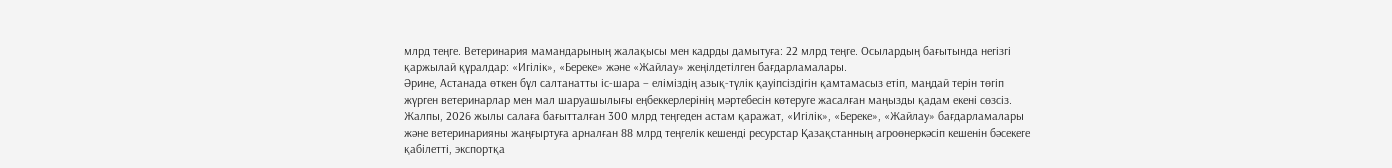млрд теңге. Ветеринария мамандарының жалақысы мен кадрды дамытуға: 22 млрд теңге. Осылардың бағытында негізгі қаржылай құралдар: «Игілік», «Береке» және «Жайлау» жеңілдетілген бағдарламалары.
Әрине, Астанада өткен бұл салтанатты іс-шара – еліміздің азық-түлік қауіпсіздігін қамтамасыз етіп, маңдай терін төгіп жүрген ветеринарлар мен мал шаруашылығы еңбеккерлерінің мәртебесін көтеруге жасалған маңызды қадам екені сөзсіз.
Жалпы, 2026 жылы салаға бағытталған 300 млрд теңгеден астам қаражат, «Игілік», «Береке», «Жайлау» бағдарламалары және ветеринарияны жаңғыртуға арналған 88 млрд теңгелік кешенді ресурстар Қазақстанның агроөнеркәсіп кешенін бәсекеге қабілетті, экспортқа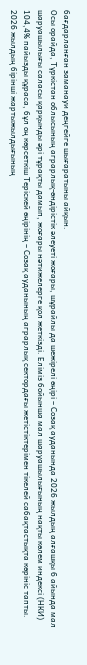бағдарланған заманауи деңгейге шығаратыны айқын.
Осы орайда, Түркістан облысының аграрлық-өндірістік әлеуеті жоғары, шұрайлы да шежірелі өңірі – Созақ ауданында 2026 жылдың алғашқы 6 айында мал шаруашылығы саласы қарқынды әрі тұрақты дамып, жоғары нәтижелерге қол жеткізді. Еліміз бойынша мал шаруашылығының нақты көлем индексі (НКИ) 104,4% пайызды құраса, бұл оң көрсеткіш Теріскей өңірінің – Созақ ауданының аграрлық сектордағы жетістіктерімен тікелей сабақтастықта көрініс тапты. 2026 жылдың бірінші жартыжылдығының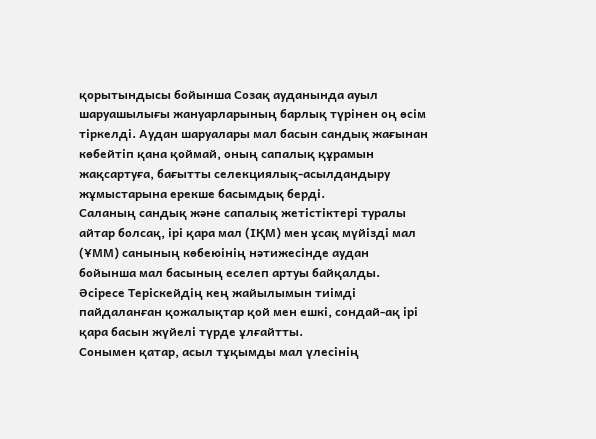қорытындысы бойынша Созақ ауданында ауыл шаруашылығы жануарларының барлық түрінен оң өсім тіркелді. Аудан шаруалары мал басын сандық жағынан көбейтіп қана қоймай, оның сапалық құрамын жақсартуға, бағытты селекциялық-асылдандыру жұмыстарына ерекше басымдық берді.
Саланың сандық және сапалық жетістіктері туралы айтар болсақ, ірі қара мал (ІҚМ) мен ұсақ мүйізді мал (ҰММ) санының көбеюінің нәтижесінде аудан бойынша мал басының еселеп артуы байқалды. Әсіресе Теріскейдің кең жайылымын тиімді пайдаланған қожалықтар қой мен ешкі, сондай-ақ ірі қара басын жүйелі түрде ұлғайтты.
Сонымен қатар, асыл тұқымды мал үлесінің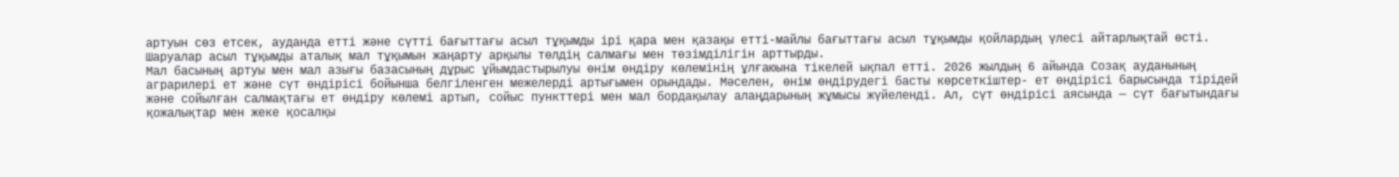артуын сөз етсек, ауданда етті және сүтті бағыттағы асыл тұқымды ірі қара мен қазақы етті-майлы бағыттағы асыл тұқымды қойлардың үлесі айтарлықтай өсті. Шаруалар асыл тұқымды аталық мал тұқымын жаңарту арқылы төлдің салмағы мен төзімділігін арттырды.
Мал басының артуы мен мал азығы базасының дұрыс ұйымдастырылуы өнім өндіру көлемінің ұлғаюына тікелей ықпал етті. 2026 жылдың 6 айында Созақ ауданының аграрилері ет және сүт өндірісі бойынша белгіленген межелерді артығымен орындады. Мәселен, өнім өндірудегі басты көрсеткіштер- ет өндірісі барысында тірідей және сойылған салмақтағы ет өндіру көлемі артып, сойыс пункттері мен мал бордақылау алаңдарының жұмысы жүйеленді. Ал, сүт өндірісі аясында — сүт бағытындағы қожалықтар мен жеке қосалқы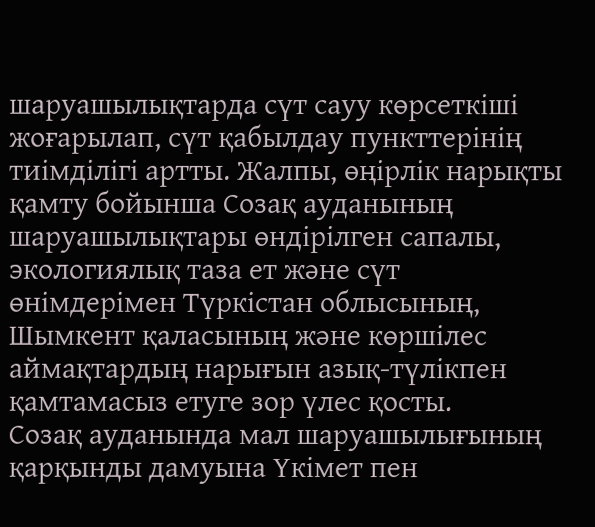шаруашылықтарда сүт сауу көрсеткіші жоғарылап, сүт қабылдау пункттерінің тиімділігі артты. Жалпы, өңірлік нарықты қамту бойынша Созақ ауданының шаруашылықтары өндірілген сапалы, экологиялық таза ет және сүт өнімдерімен Түркістан облысының, Шымкент қаласының және көршілес аймақтардың нарығын азық-түлікпен қамтамасыз етуге зор үлес қосты.
Созақ ауданында мал шаруашылығының қарқынды дамуына Үкімет пен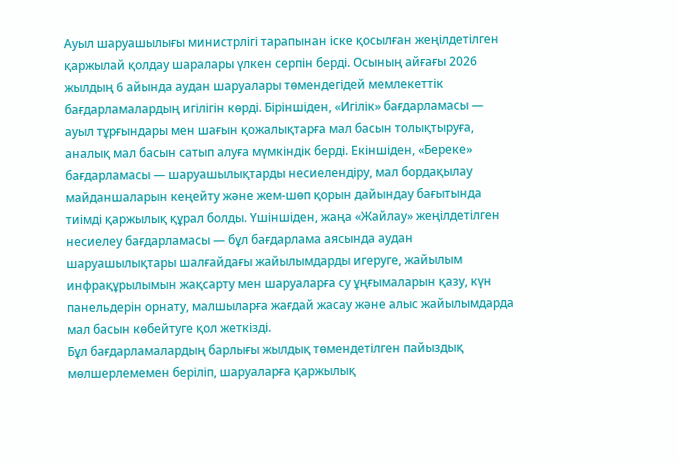Ауыл шаруашылығы министрлігі тарапынан іске қосылған жеңілдетілген қаржылай қолдау шаралары үлкен серпін берді. Осының айғағы 2026 жылдың 6 айында аудан шаруалары төмендегідей мемлекеттік бағдарламалардың игілігін көрді. Біріншіден, «Игілік» бағдарламасы — ауыл тұрғындары мен шағын қожалықтарға мал басын толықтыруға, аналық мал басын сатып алуға мүмкіндік берді. Екіншіден, «Береке» бағдарламасы — шаруашылықтарды несиелендіру, мал бордақылау майданшаларын кеңейту және жем-шөп қорын дайындау бағытында тиімді қаржылық құрал болды. Үшіншіден, жаңа «Жайлау» жеңілдетілген несиелеу бағдарламасы — бұл бағдарлама аясында аудан шаруашылықтары шалғайдағы жайылымдарды игеруге, жайылым инфрақұрылымын жақсарту мен шаруаларға су ұңғымаларын қазу, күн панельдерін орнату, малшыларға жағдай жасау және алыс жайылымдарда мал басын көбейтуге қол жеткізді.
Бұл бағдарламалардың барлығы жылдық төмендетілген пайыздық мөлшерлемемен беріліп, шаруаларға қаржылық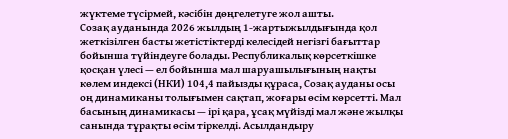жүктеме түсірмей, кәсібін дөңгелетуге жол ашты.
Созақ ауданында 2026 жылдың 1-жартыжылдығында қол жеткізілген басты жетістіктерді келесідей негізгі бағыттар бойынша түйіндеуге болады. Республикалық көрсеткішке қосқан үлесі — ел бойынша мал шаруашылығының нақты көлем индексі (НКИ) 104,4 пайызды құраса, Созақ ауданы осы оң динамиканы толығымен сақтап, жоғары өсім көрсетті. Мал басының динамикасы — ірі қара, ұсақ мүйізді мал және жылқы санында тұрақты өсім тіркелді. Асылдандыру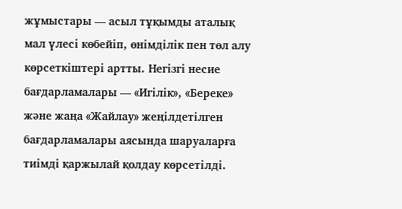жұмыстары — асыл тұқымды аталық мал үлесі көбейіп, өнімділік пен төл алу көрсеткіштері артты. Негізгі несие бағдарламалары — «Игілік», «Береке» және жаңа «Жайлау» жеңілдетілген бағдарламалары аясында шаруаларға тиімді қаржылай қолдау көрсетілді.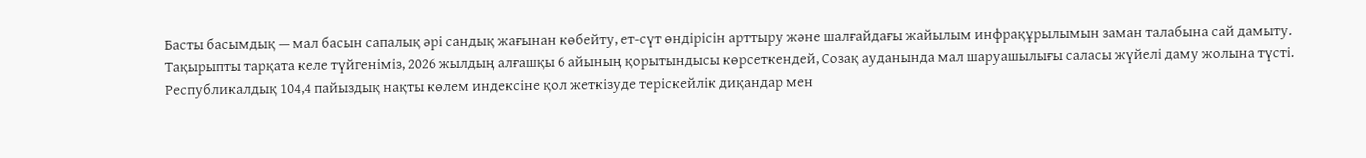Басты басымдық — мал басын сапалық әрі сандық жағынан көбейту, ет-сүт өндірісін арттыру және шалғайдағы жайылым инфрақұрылымын заман талабына сай дамыту.
Тақырыпты тарқата келе түйгеніміз, 2026 жылдың алғашқы 6 айының қорытындысы көрсеткендей, Созақ ауданында мал шаруашылығы саласы жүйелі даму жолына түсті. Республикалдық 104,4 пайыздық нақты көлем индексіне қол жеткізуде теріскейлік диқандар мен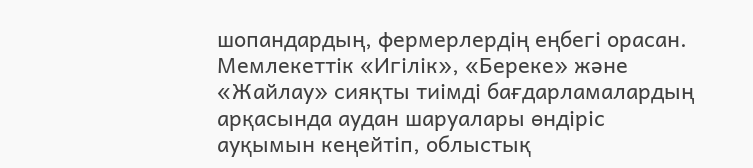шопандардың, фермерлердің еңбегі орасан. Мемлекеттік «Игілік», «Береке» және «Жайлау» сияқты тиімді бағдарламалардың арқасында аудан шаруалары өндіріс ауқымын кеңейтіп, облыстық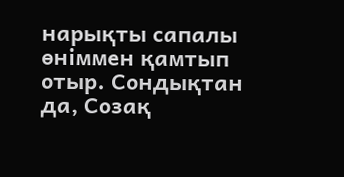нарықты сапалы өніммен қамтып отыр. Сондықтан да, Созақ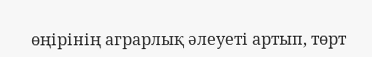өңірінің аграрлық әлеуеті артып, төрт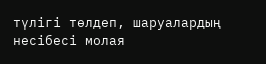түлігі төлдеп, шаруалардың несібесі молая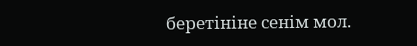беретініне сенім мол.